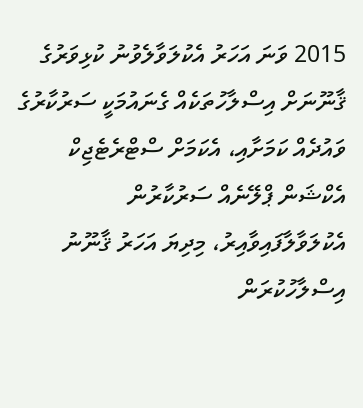2015 ވަނަ އަހަރު އެކުލަވާލެވުނު ކުޅިވަރުގެ ޤާނޫނަށް އިސްލާހުތަކެއް ގެނައުމަކީ ސަރުކާރުގެ ވައުދެއް ކަމަށާއި، އެކަމަށް ސްޓްރެޓެޖިކް އެކްޝަން ޕްލޭނެއް ސަރުކާރުން އެކުލަވާލާފައިވާއިރު، މިދިޔަ އަހަރު ޤާނޫނު އިސްލާހުކުރަން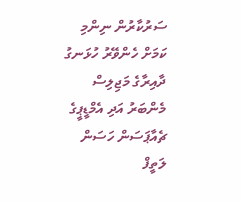ސަރުކާރުން ނިންމި ކަމަށް ހެންވޭރު ހުޅަނގު ދާއިރާގެ މަޖިލިސް މެންބަރު އަދި އެމްޑީޕީގެ ޗެއާޕަސަން ހަސަން ލަތީފް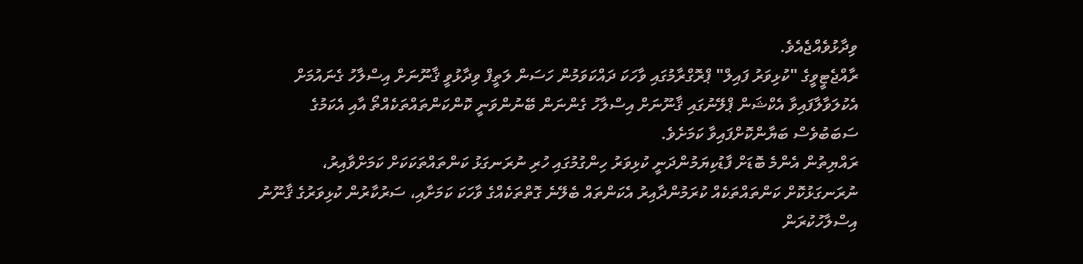ވިދާޅުވެއްޖެއެވެ.
ރާއްޖެޓީވީގެ "ކުޅިވަރު ފައިލް" ޕްރޮގްރާމުގައި ވާހަކަ ދައްކަވަމުން ހަސަން ލަތީފް ވިދާޅުވީ ޤާނޫނަށް އިސްލާހު ގެނައުމަށް އެކުލަވާލާފައިވާ އެކްޝަން ޕްލޭނުގައި ޤާނޫނަށް އިސްލާހު ގެންނަން ބޭނުންވަނީ ކޮންކަންތައްތަކެއްތޯ އާއި އެކަމުގެ ސަބަބުވެސް ބަޔާންކޮށްފައިވާ ކަމަށެވެ.
ރައްޔިތުން އެންމެ ބޮޑަށް ފާޑުކިޔަމުންދަނީ ކުޅިވަރު ހިންގުމުގައި ހުރި ނުރަނގަޅު ކަންތައްތަކަކަށް ކަމަށްވާއިރު، ނުރަނގަޅުކޮށް ކަންތައްތަކެއް ކުރަމުންދާއިރު އެކަންތައް ބެލޭނެ ގޮތްތަކެއްގެ ވާހަކަ ކަމަށާއި، ސަރުކާރުން ކުޅިވަރުގެ ޤާނޫނު އިސްލާހުކުރަން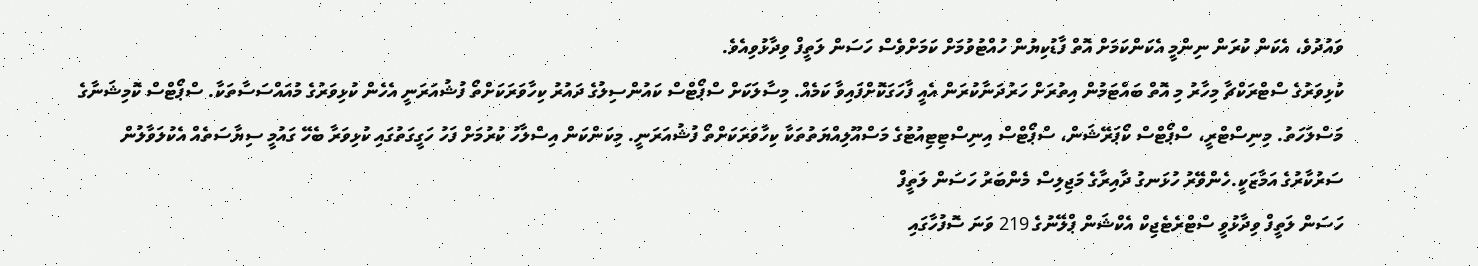ވައުދުވެ، އެކަން ކުރަން ނިންމީ އެކަންކަމަށް އޮތް ފާޑުކިޔުން ހުއްޓުވުމަށް ކަމަށްވެސް ހަސަން ލަތީފް ވިދާޅުވިއެވެ.
ކުޅިވަރުގެ ސްޓްރަކްޗާ މިހާރު މި އޮތް ބައްޓަމުން އިތުރަށް ހަރުދަނާކުރަން އެއީ ފާހަގަކޮށްފައިވާ ކަމެއް. މިސާލަކަށް ސްޕޯޓްސް ކައުންސިލުގެ ދައުރު ކިހާވަރަކަށްތޯ ފުޝުއަރަނީ އެހެން ކުޅިވަރުގެ މުއައްސަސާތަކާ. ސްޕޯޓްސް ކޮމިޝަނާގެ މަސްލަހަތު. މިނިސްޓްރީ، ސްޕޯޓްސް ކޯޕަރޭޝަން، ސްޕޯޓްސް އިނިސްޓިޓިއުޓުގެ މަސްއޫލިއްޔަތުތަކާ ކިހާވަރަކަށްތޯ ފުޝުއަރަނީ. މިކަންކަން އިސްލާހު ކުރުމަށް ފަހު ހަގީގަތުގައި ކުޅިވަރާ ބެހޭ ގައުމީ ސިޔާސަތެއް އެކުލަވާލުން ސަރުކާރުގެ އަމާޒަކީ.ހެންވޭރު ހުޅަނގު ދާއިރާގެ މަޖިލިސް މެންބަރު ހަސަން ލަތީފް
ހަސަން ލަތީފް ވިދާޅުވީ ސްޓްރެޓެޖިކް އެކްޝަން ޕްލޭނުގެ 219 ވަނަ ސޮފުހާގައި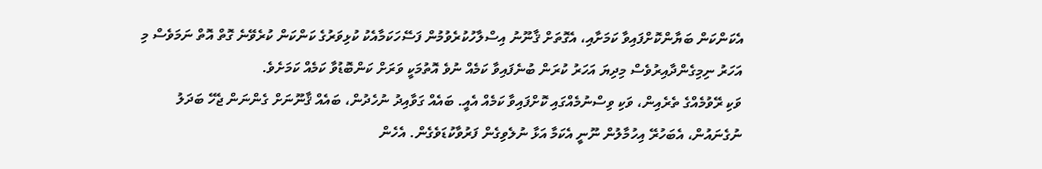އެކަންކަން ބަޔާންކޮށްފައިވާ ކަމަށާއި، އެގޮތަށް ޤާނޫނު އިސްލާހުކުރެވުމުން ފަސޭހަކަމާއެކު ކުޅިވަރުގެ ކަންކަން ކުރެވޭނެ ގޮތް އޮތް ނަމަވެސް މި އަހަރު ނިމިގެންދާއިރުވެސް މިދިޔަ އަހަރު ކުރަން ބުނެފައިވާ ކަމެއް ނުވެ އޮތުމަކީ ވަރަށް ކަންބޮޑުވާ ކަމެއް ކަމަށެވެ.
ވަކި ރޭވުމެއްގެ ތެރެއިން، ވަކި ވިސްނުމެއްގައި ކޮށްފައިވާ ކަމެއް އެއީ. ބައެއް ގަވާއިދު ނުހެދުން، ބައެއް ޤާނޫނަށް ގެންނަން ޖެހޭ ބަދަލު ނުގެނައުން، އެބަހުރޭ އިހުމާލުން ނޫނީ އެކަމާ އަޅާ ނުލެވިގެން ފަރުވާކުޑަވެގެން. އެހެން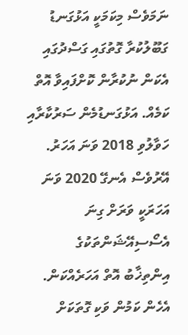ނަމަވެސް މިކަމަކީ އަޅުގަނޑު ގަބޫލުކުރާ ގޮތުގައި ގަސްދުގައި އެކަން ނުކުރާން ކޮށްފައިވާ އޮތް ކަމެއް. އަޅުގަނޑުމެން ސަރުކާރާއި ހަވާލުވި 2018 ވަނަ އަހަރު. އޭރުވެސް އެނގޭ 2020 ވަނަ އަހަރަކީ ވަރަށް ގިނަ އެސޯސިއޭޝަންތަކުގެ އިންތިޚާބު އޮތް އަހަރެއްކަން. އެހެން ކަމުން ވަކި ގޮތަކަށް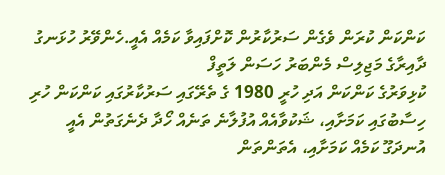ކަންކަން ކުރަން ވެގެން ސަރުކާރުން ކޮށްފައިވާ ކަމެއް އެއީ.ހެންވޭރު ހުޅަނގު ދާއިރާގެ މަޖިލިސް މެންބަރު ހަސަން ލަތީފް
ކުޅިވަރުގެ ކަންކަން އަދި ހުރީ 1980 ގެ ތެރޭގައި ސަރުކާރުގައި ކަންކަން ހުރި ހިސާބުގައި ކަމަށާއި، ޝަކުވާއެއް އުފުލާނެ ތަނެއް ހޯދާ ދެނެގަތުން އެއީ އުނދަގޫ ކަމެއް ކަމަށާއި، އެތަންތަން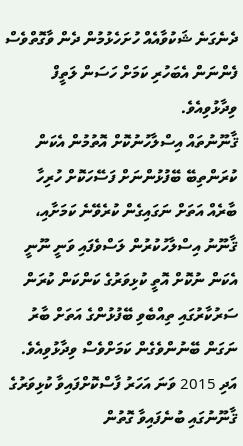ދެނެގަނެ ޝަކުވާއެއް ހުށަހެޅުމުން ދެން ވާގޮތްވެސް ފެންނަން އެބަހުރި ކަމަށް ހަސަން ލަތީފް ވިދާޅުވިއެވެ.
ޤާނޫނުތައް އިސްލާހުނުކޮށް އޮތުމުން އެކަން ކުރަންތިބޭ ބޭފުޅުންނަށް ފަސޭހަކޮށް ހުރިހާ ބާރެއް އަތަށް ނަގައިގެން ކުރެވޭނެ ކަމަށާއި، ޤާނޫނު އިސްލާހުކުރުން ލަސްވެފައި ވަނީ ނޫނީ އެކަން ނުކޮށް އޮތީ ކުޅިވަރުގެ ކަންކަން ކުރަން ސަރުކާރުގައި ތިއްބެވި ބޭފުޅުންގެ އަތަށް ބާރު ނަގަން ބޭނުންވެގެން ކަމަށްވެސް ވިދާޅުވިއެވެ.
އަދި 2015 ވަނަ އަހަރު ފާސްކޮށްފައިވާ ކުޅިވަރުގެ ޤާނޫނުގައި ބުނެފައިވާ ގޮތުން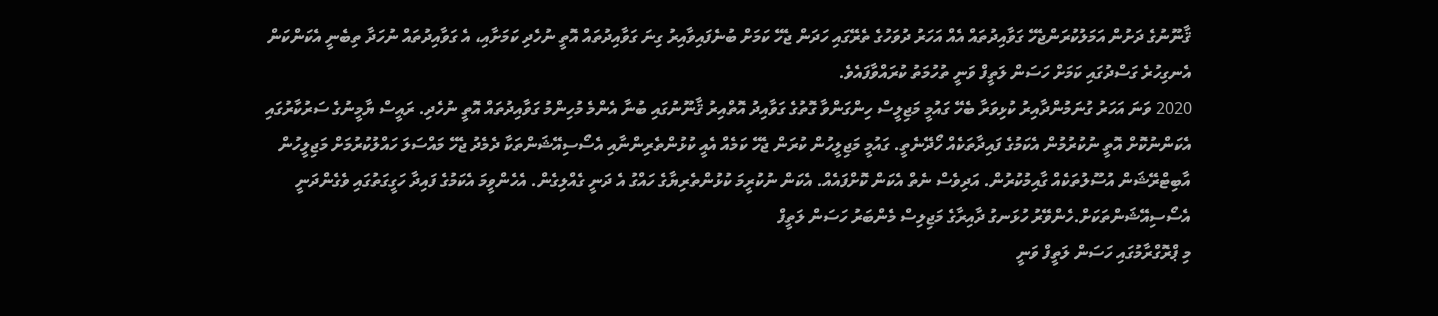ޤާނޫނުގެ ދަށުން އަމަލުކުރަންޖެހޭ ގަވާއިދުތައް އެއް އަހަރު ދުވަހުގެ ތެރޭގައި ހަދަން ޖެހޭ ކަމަށް ބުނެފައިވާއިރު ގިނަ ގަވާއިދުތައް އޮތީ ނުހެދި ކަމަށާއި، އެ ގަވާއިދުތައް ނުހަދާ ތިބެނީ އެކަންކަން އެނގިހުރެ ގަސްދުގައި ކަމަށް ހަސަން ލަތީފް ވަނީ ތުހުމަތު ކުރައްވާފައެވެ.
2020 ވަނަ އަހަރު ގުނަމުންދާއިރު ކުޅިވަރާ ބެހޭ ގައުމީ މަޖިލީސް ހިންގަންވާ ގޮތުގެ ގަވާއިދު އޮތްއިރު ޤާނޫނުގައި ބުނާ އެންމެ މުހިންމު ގަވާއިދުތައް އޮތީ ނުހެދި. ރައީސް ޔާމީނުގެ ސަރުކާރުގައި އެކަންނުކޮށް އޮތީ ނުކުރުމުން އެކަމުގެ ފައިދާތަކެއް ހޯދޭނެތީ. ގައުމީ މަޖިލީހުން ކުރަން ޖެހޭ ކަމެއް އެއީ ކުޅުންތެރިންނާއި އެސޯސިއޭޝަންތަކާ ދެމެދު ޖެހޭ މައްސަލަ ހައްލުކުރުމަށް މަޖިލީހުން އާބިޓްރޭޝަން އުސޫލުތަކެއް ގާއިމުކުރުން. އަދިވެސް ނެތް އެކަން ކޮށްފައެއް. އެކަން ނުކުރީމަ ކުޅުންތެރިޔާގެ ހައްގު އެ ދަނީ ގެއްލިގެން. އެހެންވީމަ އެކަމުގެ ފައިދާ ހަގީގަތުގައި ވެގެންދަނީ އެސޯސިއޭޝަންތަކަށް.ހެންވޭރު ހުޅަނގު ދާއިރާގެ މަޖިލިސް މެންބަރު ހަސަން ލަތީފް
މި ޕްރޮގްރާމުގައި ހަސަން ލަތީފް ވަނީ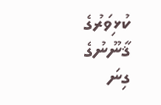ކުޅިވަރުގެ ޤާނޫނުގެ ގިނަ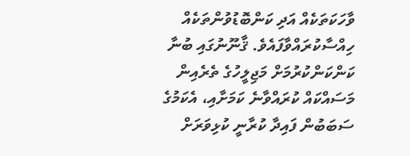ވާހަކަތަކެއް އަދި ކަންބޮޑުވުންތަކެއް ހިއްސާކުރައްވާފައެވެ. ޤާނޫނުގައި ބުނާ ކަންކަންކުރުމަށް މަޖިލީހުގެ ތެރެއިން މަސައްކައް ކުރައްވާނެ ކަމަށާއި، އެކަމުގެ ސަބަބުން ފައިދާ ކުރާނީ ކުޅިވަރަށް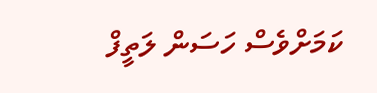ކަމަށްވެސް ހަސަން ލަތީފް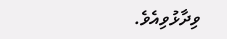ވިދާޅުވިއެވެ.